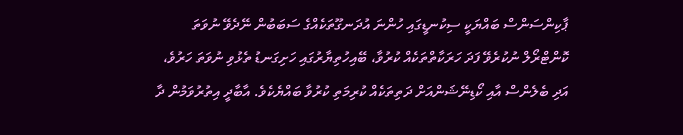ޕާކިންސަންސް ބައްޔަކީ ސިކުނޑީގައި ހުންނަ އުދަނގޫތަކެއްގެ ސަބަބުން ނޭދެވޭ ނުވަތަ ކޮންޓްރޯލް ނުކުރެވޭ ފަދަ ހަރަކާތްތަކެއް ކުރުވާ، ބޭއިހުތިޔާރުގައި ހަށިގަނޑު ތެޅުވި ނުވަތަ ހަރުވެ، އަދި ބެލެންސް އާއި ކޯޑިނޭޝަންއަށް ދަތިތަކެއް ކުރިމަތި ކުރުވާ ބައްޔެކެވެ. އާބާދީ އިތުރުވަމުން ދާ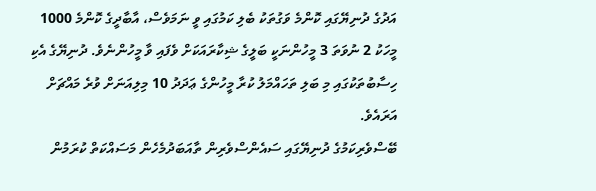އަދުގެ ދުނިޔޭގައި ކޮންމެ ވަގުތަކު ބެލި ކަމުގައި ވީ ނަމަވެސް، އާބާދީގެ ކޮންމެ 1000 މީހަކު 2 ނުވަތަ 3 މީހުންނަކީ ބަލީގެ ޝިކާރައަކަށް ވެފައި ވާ މީހުންނެވެ. ދުނިޔޭގެ އެކި ހިސާބުތަކުގައި މި ބަލި ތަހައްމަލު ކުރާ މީހުންގެ ޢަދަދު 10 މިލިއަނަށް ވުރެ މައްޗަށް އަރައެވެ.
ބޭސްވެރިކަމުގެ ދުނިޔޭގައި ސައެންސްވެރިން ތާއަބަދުމެހެން މަސައްކަތް ކުރަމުން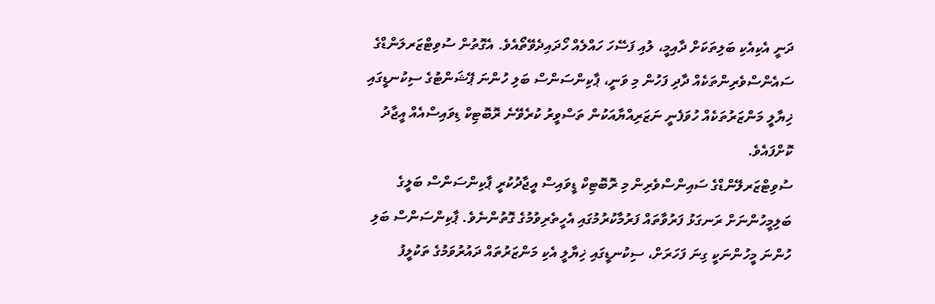ދަނީ އެކިއެކި ބަލިތަކަށް ދާއިމީ، ލުއި ފަސޭހަ ހައްލެއް ހޯދައިދެވޭތޯއެވެ. އެގޮތުން ސުވިޓްޒަރލަންޑްގެ ސައެންސްވެރިންތަކެއް ދާދި ފަހުން މި ވަނީ، ޕާކިންސަންސް ބަލި ހުންނަ ޕޭޝަންޓުގެ ސިކުނޑީގައި ޚިޔާލީ މަންޒަރުތަކެއް ހުވަފެނީ ނަޒަރިއްޔާއަކުން ތަސްވީރު ކުރެވޭނެ ރޮބޮޓިކް ޑިވައިސްއެއް އީޖާދު ކޮށްފައެވެ.
ސުވިޓްޒަރލޭންޑްގެ ސައިންސްވެރިން މި ރޮބޮޓިކް ޑީވައިސް އީޖާދުކުރީ ޕާކިންސަންސް ބަލީގެ ބަލިމީހުންނަށް ރަނގަޅު ފަރުވާތައް ފަރުމާކުރުމުގައި އެހީތެރިވުމުގެ ގޮތުންނެވެ. ޕާކިންސަންސް ބަލި ހުންނަ މީހުންނަކީ ގިނަ ފަހަރަށް، ސިކުނޑީގައި ޚިޔާލީ އެކި މަންޒަރުތައް ދައުރުވަމުގެ ތަކުލީފު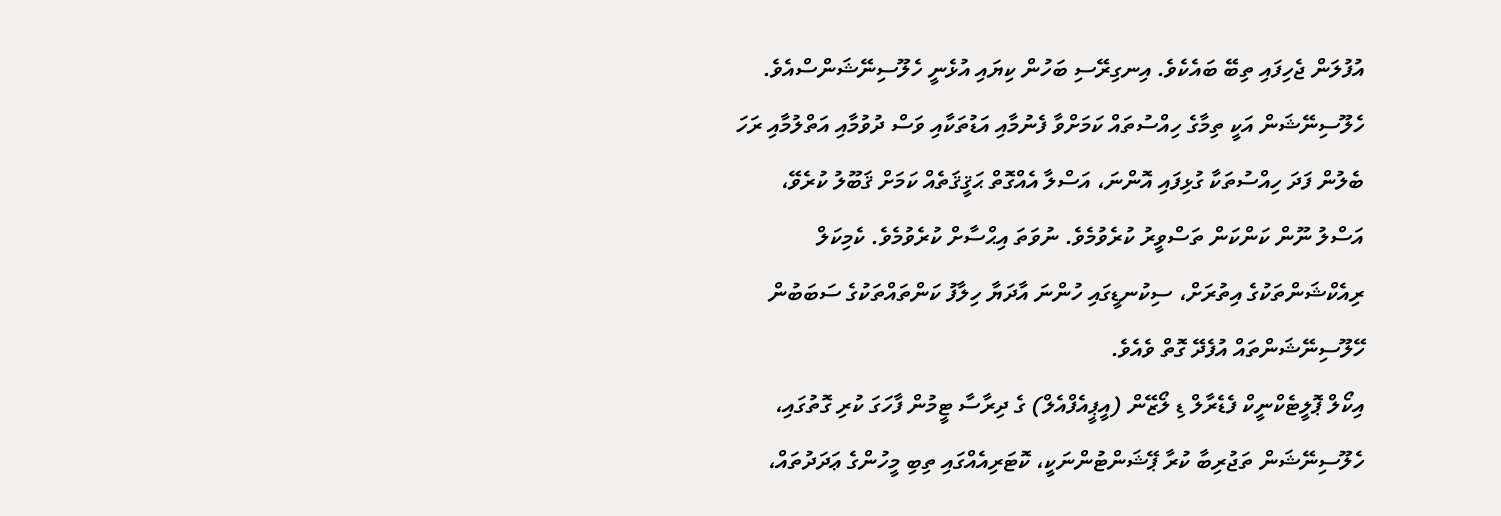އުފުލަން ޖެހިފައި ތިބޭ ބައެކެވެ. އިނގިރޭސި ބަހުން ކިޔައި އުޅެނީ ހެލޫސިނޭޝަންސްއެވެ. ހެލޫސިނޭޝަން އަކީ ތިމާގެ ހިއްސުތައް ކަމަށްވާ ފެނުމާއި އަޑުތަކާއި ވަސް ދުވުމާއި އަތްލުމާއި ރަހަ ބެލުން ފަދަ ހިއްސުތަކާ ގުޅިފައި އޮންނަ، އަސްލާ އެއްގޮތް ޙަޤީޤަތެއް ކަމަށް ޤަބޫލު ކުރެވޭ، އަސްލު ނޫން ކަންކަން ތަސްވީރު ކުރެވުމެވެ. ނުވަތަ އިޙްސާށް ކުރެވުމެވެ. ކެމިކަލް ރިއެކްޝަންތަކުގެ އިތުރަށް، ސިކުނޑީގައި ހުންނަ އާދަޔާ ހިލާފު ކަންތައްތަކުގެ ސަބަބުން ހޭލޫސިނޭޝަންތައް އުފެދޭ ގޮތް ވެއެވެ.
އިކޯލް ޕޮލީޓެކްނީކް ފެޑެރާލް ޑި ލޯޒޭން (އީޕީއެފްއެލް) ގެ ދިރާސާ ޓީމުން ފާހަގަ ކުރި ގޮތުގައި، ހެލޫސިނޭޝަން ތަޖުރިބާ ކުރާ ޕޭޝަންޓުންނަކީ، ކޮޓަރިއެއްގައި ތިބި މީހުންގެ ޢަދަދުތައް،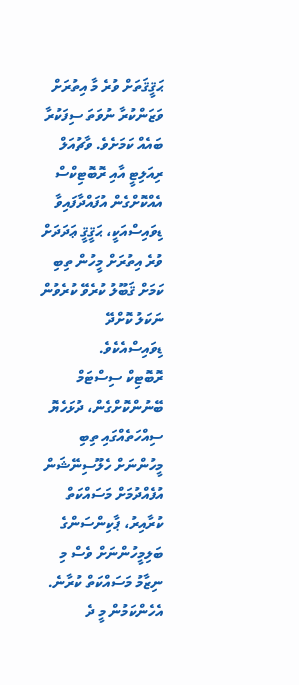ޙަޤީޤަތަށް ވުރެ މާ އިތުރަށް ވަޒަންކުރާ ނުވަތަ ސިފަކުރާ ބައެއް ކަމަށެވެ. ވާޗުއަލް ރިއަލިޓީ އާއި ރޮބޮޓިކްސް އެއްކޮށްގެން އުފައްދާފައިވާ ޑިވައިސްއަކީ، ޙަޤީޤީ ޢަދަދަށް ވުރެ އިތުރަށް މީހުން ތިބި ކަމަށް ޤަބޫލު ކުރެވޭ ކުރެވުން ނަކަލު ކޮށްދޭ ޑިވައިސްއެކެވެ.
ރޮބޮޓިކް ސިސްޓަމް ބޭނުންކޮށްގެން، ދުޅަހެޔޮ ސިއްހަތެއްގައި ތިބި މީހުންނަށް ހެލޫސިނޭޝަން އުފެއްދުމަށް މަސައްކަތް ކުރާއިރު، ޕާކިންސަންގެ ބަލިމީހުންނަށް ވެސް މި ނިޒާމު މަސައްކަތް ކުރާނެ. އެހެންކަމުން މީ ދެ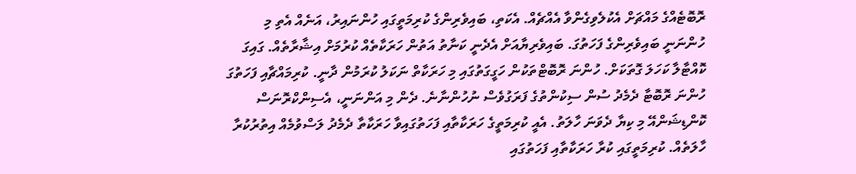ރޮބޮޓެއްގެ މައްޗަށް އެކުލެވިގެންވާ އެއްޗެއް. އެކަތި، ބައިވެރިންގެ ކުރިމަތީގައި ހުންނައިރު، އަނެއް އެތި މި ހުންނަނީ ބައިވެރިންގެ ފަހަތުގަ. ބައިވެރިޔާއަށް އެދެނީ ކަނާތު އަތުން ހަރަކާތެއް ކުރުމަށް އިޝާރާތެއް. ގައިގަ ކޮއްޓާލާ ކަހަލަ ގޮތަކަށް. ހުންނަ ރޮބޮޓްތަކުން ހަގީގަތުގައި މި ހަރަކާތް ނަކަލު ކުރަމުން ދާނީ. ކުރިމައްޗާއި ފަހަތުގަ ހުންނަ ރޮބޮޓާ ދެމެދު ސުން ސިކުންތުގެ ފަރަގުވެސް ނުހުންނާނެ. ދެން މި އަންނަނީ، އެސިންކްރޮނަސް ކޮންޑިޝަންއޭ މި ކިޔާ ދެވަނަ ހާލަތު. އެއީ ކުރިމަތީގެ ހަރަކާތާއި ފަހަތުގައިވާ ހަރަކާތާ ދެމެދު ލަސްވުމެއް އިތުރުކުރާ ހާލަތެއް. ކުރިމަތީގައި ކުރާ ހަރަކާތާއި ފަހަތުގައި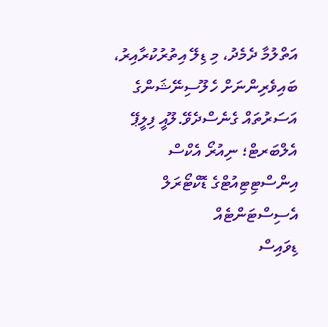އަތްލުމާ ދެމެދު، މި ޑިލޭ އިތުރުކުރާއިރު، ބައިވެރިންނަށް ހެލޫސިނޭޝަންގެ އަސަރުތައް ގެނެސްދެވޭ.ލޫއީ ފިލީޕޭ އެލްބަރޓް؛ ނިއުރޯ އެކްސް އިންސްޓިޓިއުޓްގެ ޑޮކްޓޯރަލް އެސިސްޓަންޓެއް
ޑިވައިސް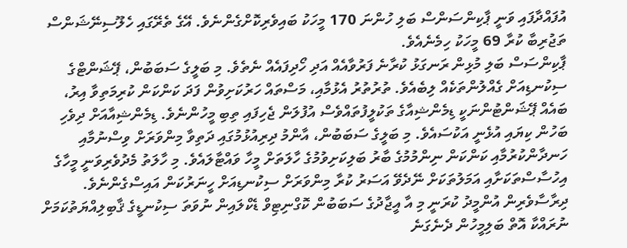އުފައްދާފައި ވަނީ ޕާކިންސަންސް ބަލި ހުންނަ 170 މީހަކު ބައިވެރިކޮށްގެންނެވެ. އޭގެ ތެރޭގައި ހެލޫސިނޭޝަންސް ތަޖުރިބާ ކުރާ 69 މީހަކު ހިމެނެއެވެ.
ޕާކިންސަސް ބަލި މުޅިން ރަނގަޅު ކުރާނެ ފަރުވާއެއް އަދި ހޯދިފައެއް ނެތެވެ. މި ބަލީގެ ސަބަބުން، ޕޭޝަންޓްގެ ސިކުނޑިއަށް ގެއްލުންތަކެއް ލިބެއެވެ. ތުރުތުރު އެޅުމާއި، މަސްތައް ހަރުކަށިވުން ފަދަ ކަންކަން ކުރިމަތިވާ އިރު، ބައެއް ޕޭޝަންޓުންނަކީ ޑިމެންޝިއާގެ ތަކުލީފުތައްވެސް އުފުލަން ޖެހިފައި ތިބި މީހުންނެވެ. ޑިމެންޝިއާއަށް ދިވެހި ބަހުން ކިޔައި އުޅެނީ އަކުސައެވެ. މި ބަލީގެ ސަބަބުން، އާންމު ދިރިއުޅުމުގައި ދަތިވާ މިންވަރަށް ވިސްނުމާއި ހަނދާންކުރުމާއި ކަންކަން ނިންމުމުގެ ބާރު ބަލިކަށިވުމުގެ ހާލަތަށް މީހާ ވައްޓާލައެވެ. މި ހާލަތު މެދުވެރިވަނީ މީހާގެ އިހުސާސްތަކަށާއި އަމަލުތަކަށް ނޭދެވޭ އަސަރު ކުރާ މިންވަރަށް ސިކުނޑިއަށް ހީނަރުކަން އައިސްގެންނެވެ.
ދިރާސާވެރިން އުންމީދު ކުރަނީ މި އާ އީޖާދުގެ ސަބަބުން ކޮގްނިޓިވް ޑެކްލައިން ނުވަތަ ސިކުނޑީގެ ޤާބިލިއްޔަތުކަމަށް ނުރައްކާ އޮތް ބަލިމީހުން ދެނެގަނެ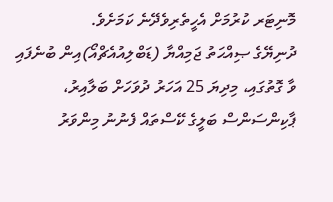މޮނިޓަރ ކުރުމަށް އެހީތެރިވެދޭނެ ކަމަށެވެ.
ދުނިޔޭގެ ޞިއްޙަތު ޖަމިއްޔާ (ޑަބްލިއުއެޗްއޯ)އިން ބުނެފައި ވާ ގޮތުގައި، މިދިޔަ 25 އަހަރު ދުވަހަށް ބަލާއިރު، ޕާކިންސަންސް ބަލީގެ ކޭސްތައް ފެނުނު މިންވަރު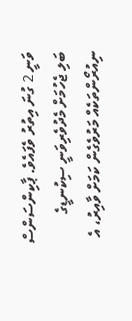ވަނީ 2 ގުނަ އިތުރު ވެފައެވެ. ޕާކިންސަންސް ބަލި ޖެހުމަށް މެދުވެރިވަނީ ސިކުނޑީގެ ނިއުރޯންތަކެއް މަރުވެގެން ކަމަށް ވާއިރު، އެ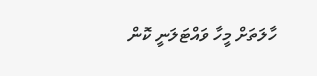ހާލަތަށް މީހާ ވައްޓަލަނީ ކޮން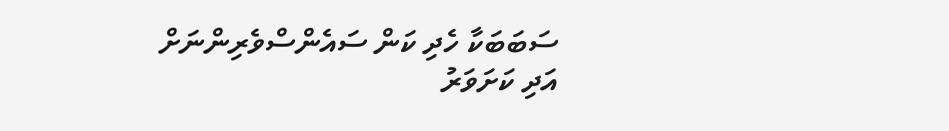ސަބަބަކާ ހެދި ކަން ސައެންސްވެރިންނަށް އަދި ކަށަވަރު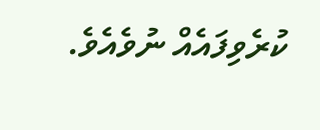ކުރެވިފައެއް ނުވެއެވެ.